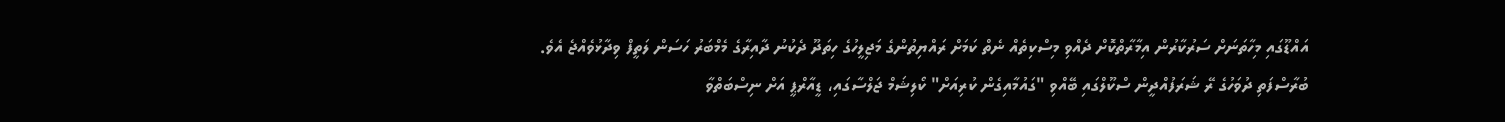އައްޑޫގައި މިހާތަނަށް ސަރުކާރުން އިމާރާތްކޮށް ދެއްވި މިސްކިތެއް ނެތް ކަމަށް ރައްޔިތުންގެ މަޖިލީހުގެ ހިތަދޫ ދެކުނު ދާއިރާގެ މެމްބަރު ހަސަން ލަތީފް ވިދާޅުވެއްޖެ އެވެ.
ބުރާސްފަތި ދުވަހުގެ ރޭ ޝަރަފުއްދީން ސްކޫލްގައި ބޭއްވި "ގައުމާއިގެން ކުރިއަށް" ކޯލިޝަމް ޖަލްސާގައި، ޑީއާރްޕީ އަށް ނިސްބަތްވާ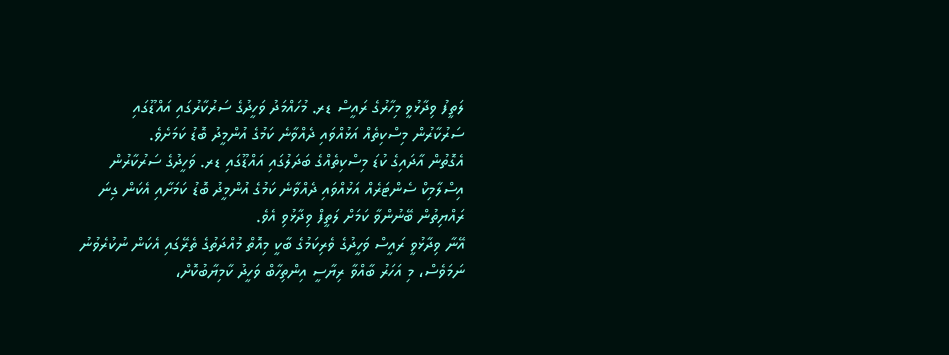ލަތީފު ވިދާޅުވީ މިހާރުގެ ރައީސް ޑރ. މުހައްމަދު ވަހީދުގެ ސަރުކާރުގައި އައްޑޫގައި ސަރުކާރުން މިސްކިތެއް އަޅުއްވައި ދެއްވާނެ ކަމުގެ އުންމީދު ބޮޑު ކަމަށެވެ.
އެގޮތުން އާދައިގެ ކުޑަ މިސްކިތެއްގެ ބަދަލުގައި އައްޑޫގައި ޑރ. ވަހީދުގެ ސަރުކާރުން އިސްލާމިކް ސެންޓަރެއް އަޅުއްވައި ދެއްވާނެ ކަމުގެ އުންމީދު ބޮޑު ކަމަށާއި އެކަން ގިނަ ރައްޔިތުން ބޭނުންވާ ކަމަށް ލަތީފް ވިދާޅުވި އެވެ.
އޭނާ ވިދާޅުވީ ރައީސް ވަހީދުގެ ވެރިކަމުގެ ބާކީ މިއޮތް މުއްދަތުގެ ތެރޭގައި އެކަން ނުކުރެވުނު ނަމަވެސް، މި އަހަރު ބާއްވާ ރިޔާސީ އިންތިހާބް ވަހީދު ކާމިޔާބުކޮށް،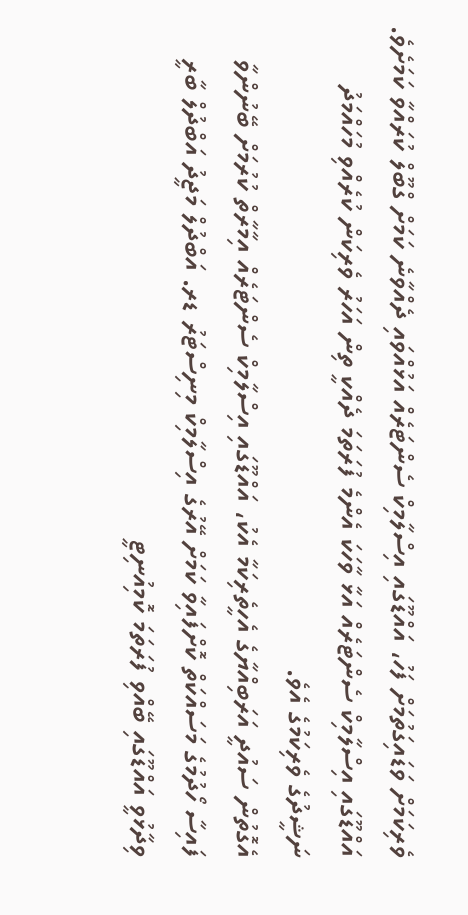ވެރިކަމަށް ވަޑައިގަތުމަށް ފަހު، އައްޑޫގައި އިސްލާމިކް ސެންޓަރެއް އަޅުއްވައި ދެއްވާނެ ކަމަށް ގްބޫލް ކުރައްވާ ކަމަށެވެ.
އައްޑޫގައި އިސްލާމިކް ސެންޓަރެއް އަޅާ ވާހަކަ އެންމެ ފުރަތަމަ ދެއްކީ ތިން އަހަރު ވެރިކަން ކުރެއްވި މުހައްމަދު ނަޝީދުގެ ވެރިކަމުގެ އެވެ.
އެގޮތުން ސައުދީ އަރަބިއްޔާގެ އެހީތެރިކަމާ އެކު، އައްޑޫގައި އިސްލާމިކް ސެންޓަރެއް އިމާރާތް ކުރުމަށް ބޭނުންވާ ފައިސާ ހޯދުމުގެ މަސައްކަތް ކޮށްފައިވާ ކަމަށް އޭރުގެ އިސްލާމިކް މިނިސްޓަރު ޑރ. އަބްދުލް މަޖީދު އަބްދުލް ބާރީ ވިދާޅުވީ އައްޑޫގައި ބޭއްވި ފުރަތަމަ ކޮމިއުނިޓީ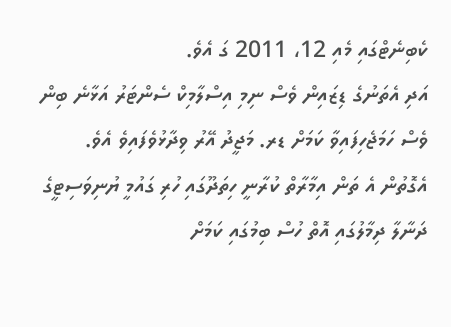ކެބިނެޓްގައި މެއި 12، 2011 ގަ އެވެ.
އަދި އެތަނުގެ ޑިޒައިން ވެސް ނިމި އިސްލާމިކް ސެންޓަރު އަޅާނެ ބިން ވެސް ހަމަޖެހިފައިވާ ކަމަށް ޑރ. މަޖީދު އޭރު ވިދާޅުވެފައިވެ އެވެ.
އެގޮތުން އެ ތަން އިމާރާތް ކުރާނީ ހިތަދޫގައި ހުރި ގައުމީ ޔުނިވަސިޓީގެ ދަނާލާ ދިމާލުގައި އޮތް ހުސް ބިމުގައި ކަމަށް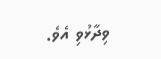ވިދާޅުވި އެވެ.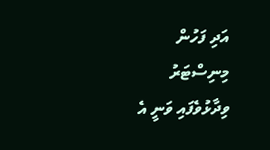އަދި ފަހުން މިނިސްޓަރު ވިދާޅުވެފައި ވަނީ އެ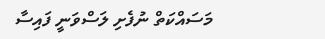މަސައްކަތް ނުފެށި ލަސްވަނީ ފައިސާ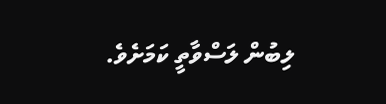ލިބުން ލަސްވާތީ ކަމަށެވެ.